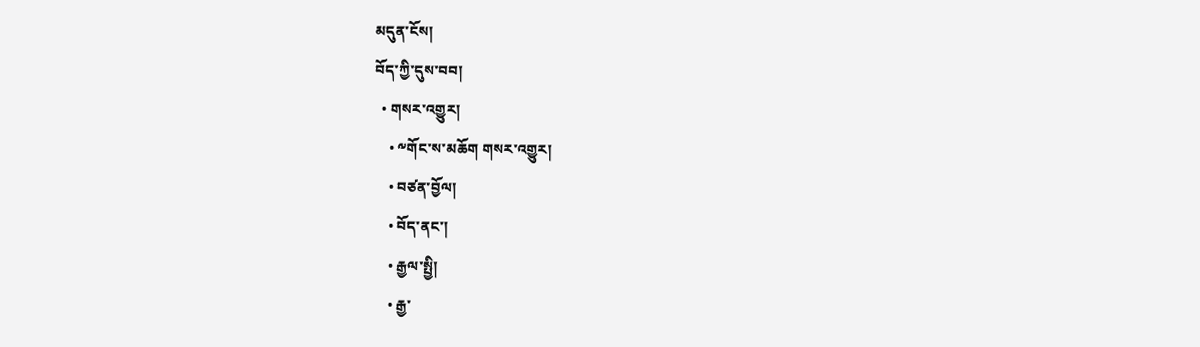མདུན་ངོས།
བོད་ཀྱི་དུས་བབ།
  • གསར་འགྱུར།
    • ༸གོང་ས་མཆོག གསར་འགྱུར།
    • བཙན་བྱོལ།
    • བོད་ནང་།
    • རྒྱལ་སྤྱི།
    • རྒྱ་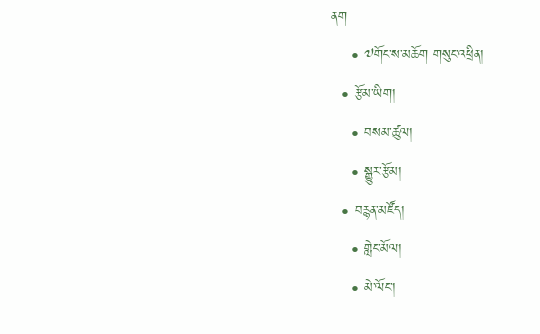ནག
    • ༧གོང་ས་མཆོག གསུང་འཕྲིན།
  • རྩོམ་ཡིག།
    • བསམ་ཚུལ།
    • སྒྱུར་རྩོམ།
  • བརྙན་མཛོད།
    • གླེང་མོལ།
    • མེ་ལོང་།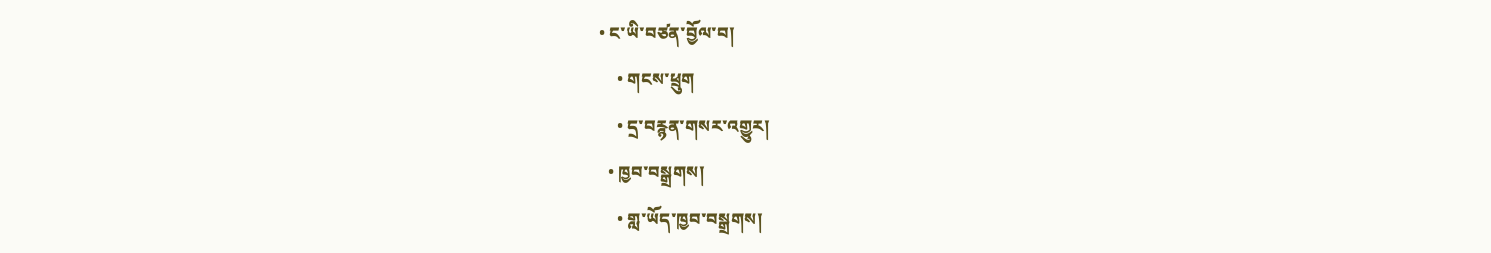• ང་ཡི་བཙན་བྱོལ་བ།
    • གངས་ཕྲུག
    • དྲ་བརྙན་གསར་འགྱུར།
  • ཁྱབ་བསྒྲགས།
    • གླ་ཡོད་ཁྱབ་བསྒྲགས།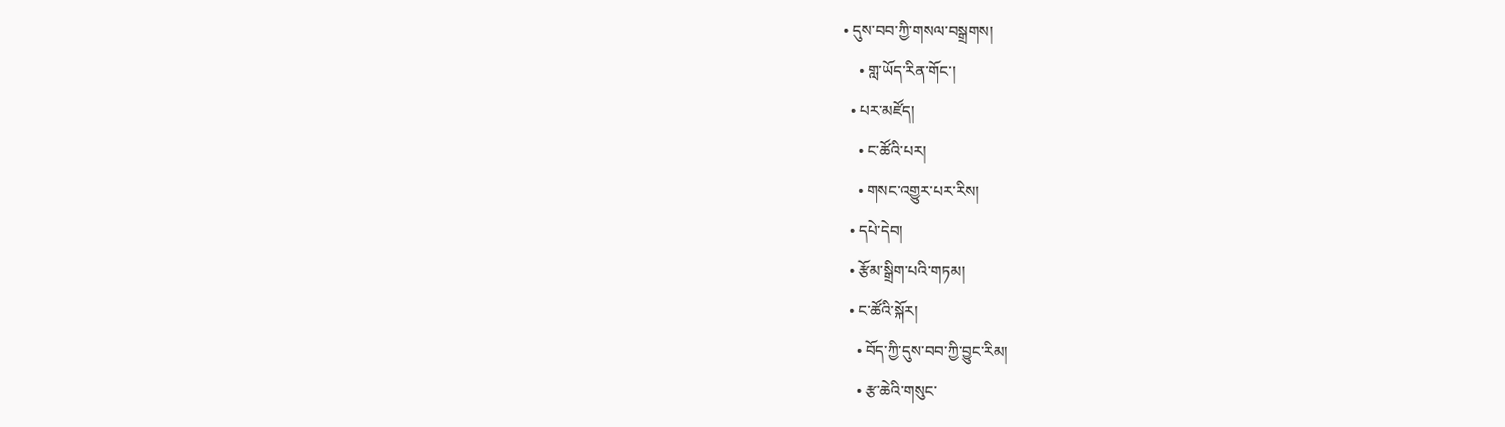• དུས་བབ་ཀྱི་གསལ་བསྒྲགས།
    • གླ་ཡོད་རིན་གོང་།
  • པར་མཛོད།
    • ང་ཚོའི་པར།
    • གསང་འགྱུར་པར་རིས།
  • དཔེ་དེབ།
  • རྩོམ་སྒྲིག་པའི་གཏམ།
  • ང་ཚོའི་སྐོར།
    • བོད་ཀྱི་དུས་བབ་ཀྱི་བྱུང་རིམ།
    • རྩ་ཆེའི་གསུང་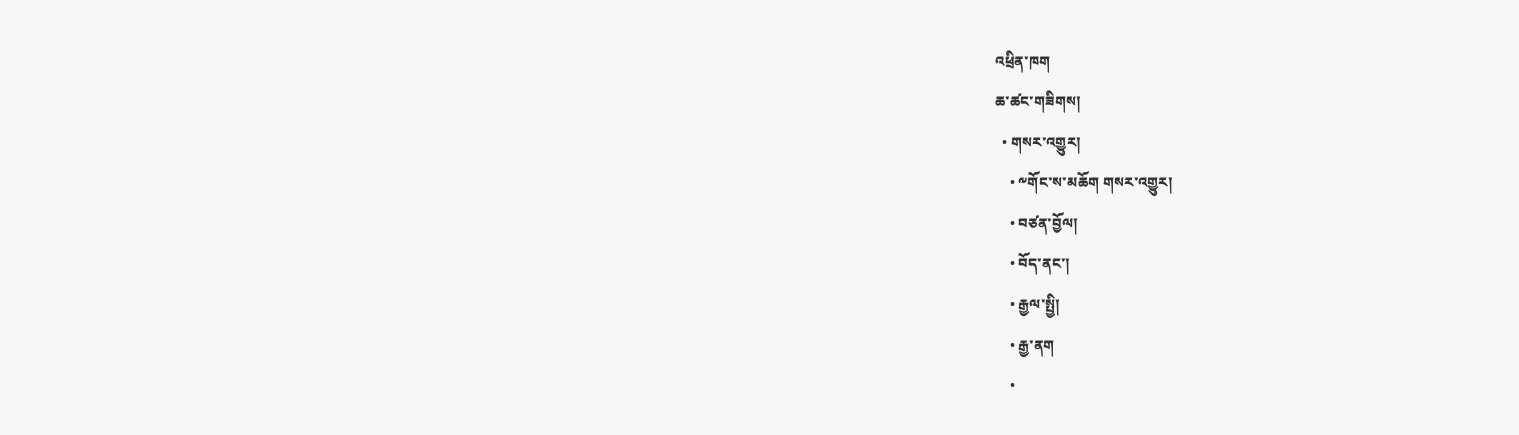འཕྲིན་ཁག
ཆ་ཚང་གཟིགས།
  • གསར་འགྱུར།
    • ༸གོང་ས་མཆོག གསར་འགྱུར།
    • བཙན་བྱོལ།
    • བོད་ནང་།
    • རྒྱལ་སྤྱི།
    • རྒྱ་ནག
    •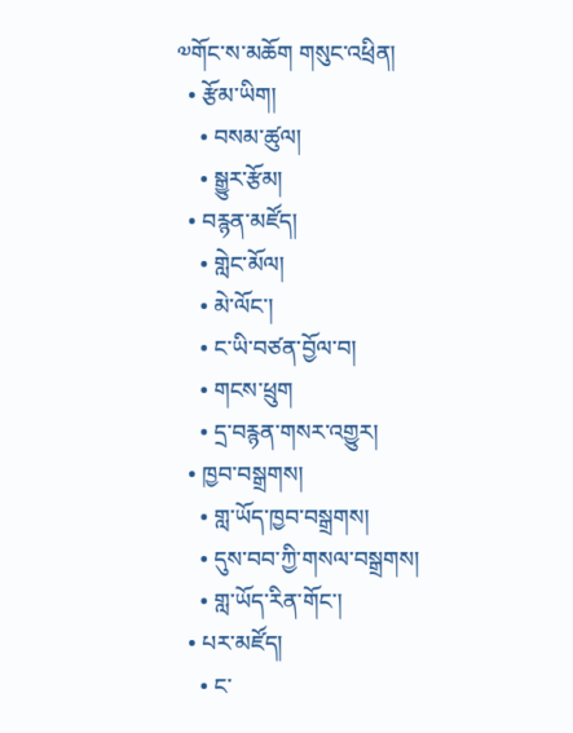༧གོང་ས་མཆོག གསུང་འཕྲིན།
  • རྩོམ་ཡིག།
    • བསམ་ཚུལ།
    • སྒྱུར་རྩོམ།
  • བརྙན་མཛོད།
    • གླེང་མོལ།
    • མེ་ལོང་།
    • ང་ཡི་བཙན་བྱོལ་བ།
    • གངས་ཕྲུག
    • དྲ་བརྙན་གསར་འགྱུར།
  • ཁྱབ་བསྒྲགས།
    • གླ་ཡོད་ཁྱབ་བསྒྲགས།
    • དུས་བབ་ཀྱི་གསལ་བསྒྲགས།
    • གླ་ཡོད་རིན་གོང་།
  • པར་མཛོད།
    • ང་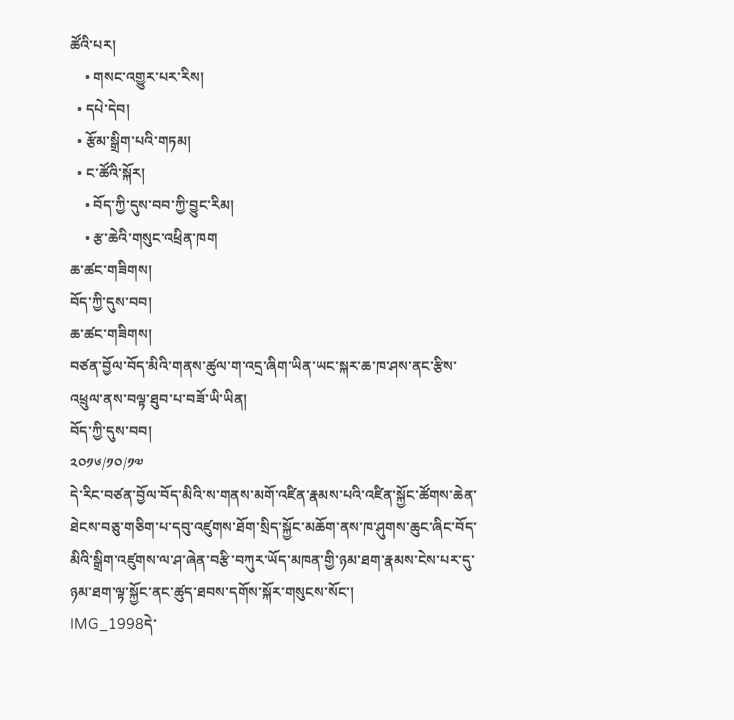ཚོའི་པར།
    • གསང་འགྱུར་པར་རིས།
  • དཔེ་དེབ།
  • རྩོམ་སྒྲིག་པའི་གཏམ།
  • ང་ཚོའི་སྐོར།
    • བོད་ཀྱི་དུས་བབ་ཀྱི་བྱུང་རིམ།
    • རྩ་ཆེའི་གསུང་འཕྲིན་ཁག
ཆ་ཚང་གཟིགས།
བོད་ཀྱི་དུས་བབ།
ཆ་ཚང་གཟིགས།
བཙན་བྱོལ་བོད་མིའི་གནས་ཚུལ་ག་འདྲ་ཞིག་ཡིན་ཡང་སྐར་ཆ་ཁ་ཤས་ནང་རྩིས་འཕྲུལ་ནས་བལྟ་ཐུབ་པ་བཟོ་ཡི་ཡིན།
བོད་ཀྱི་དུས་བབ།
༢༠༡༦/༡༠/༡༧
དེ་རིང་བཙན་བྱོལ་བོད་མིའི་ས་གནས་མགོ་འཛིན་རྣམས་པའི་འཛིན་སྐྱོང་ཚོགས་ཆེན་ཐེངས་བཅུ་གཅིག་པ་དབུ་འཛུགས་ཐོག་སྲིད་སྐྱོང་མཆོག་ནས་ཁ་ཤུགས་ཆུང་ཞིང་བོད་མིའི་སྒྲིག་འཛུགས་ལ་ཤ་ཞེན་བརྩི་བཀུར་ཡོད་མཁན་གྱི་ཉམ་ཐག་རྣམས་ངེས་པར་དུ་ཉམ་ཐག་ལྟ་སྐྱོང་ནང་ཚུད་ཐབས་དགོས་སྐོར་གསུངས་སོང་།
IMG_1998དེ་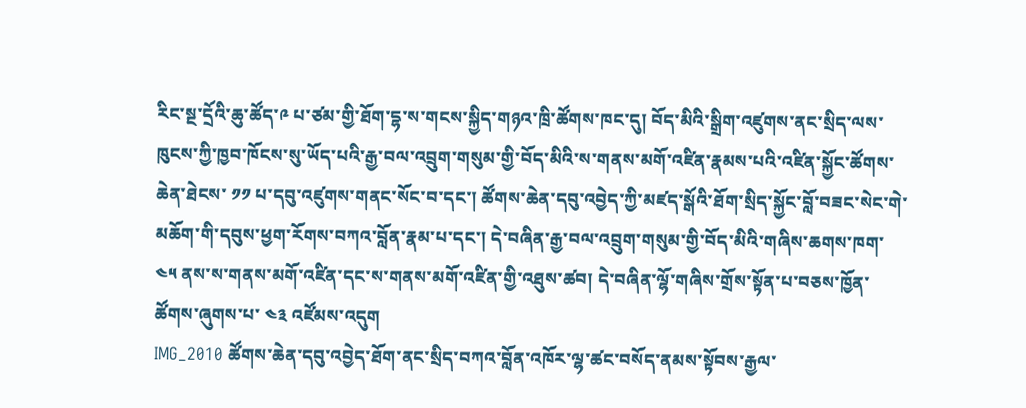རིང་སྔ་དྲོའི་ཆུ་ཚོད་༩ པ་ཙམ་གྱི་ཐོག་དྷ་ས་གངས་སྐྱིད་གཉའ་ཁྲི་ཚོགས་ཁང་དུ། བོད་མིའི་སྒྲིག་འཛུགས་ནང་སྲིད་ལས་ཁུངས་ཀྱི་ཁྱབ་ཁོངས་སུ་ཡོད་པའི་རྒྱ་བལ་འབྲུག་གསུམ་གྱི་བོད་མིའི་ས་གནས་མགོ་འཛིན་རྣམས་པའི་འཛིན་སྐྱོང་ཚོགས་ཆེན་ཐེངས་ ༡༡ པ་དབུ་འཛུགས་གནང་སོང་བ་དང་། ཚོགས་ཆེན་དབུ་འབྱེད་ཀྱི་མཛད་སྒོའི་ཐོག་སྲིད་སྐྱོང་བློ་བཟང་སེང་གེ་མཆོག་གི་དབུས་ཕྱག་རོགས་བཀའ་བློན་རྣམ་པ་དང་། དེ་བཞིན་རྒྱ་བལ་འབྲུག་གསུམ་གྱི་བོད་མིའི་གཞིས་ཆགས་ཁག་ ༤༥ ནས་ས་གནས་མགོ་འཛིན་དང་ས་གནས་མགོ་འཛིན་གྱི་འཐུས་ཚབ། དེ་བཞིན་ལྷོ་གཞིས་གྲོས་སྟོན་པ་བཅས་ཁྱོན་ཚོགས་ཞུགས་པ་ ༤༣ འཛོམས་འདུག
IMG_2010 ཚོགས་ཆེན་དབུ་འབྱེད་ཐོག་ནང་སྲིད་བཀའ་བློན་འཁོར་ལྷ་ཚང་བསོད་ནམས་སྟོབས་རྒྱལ་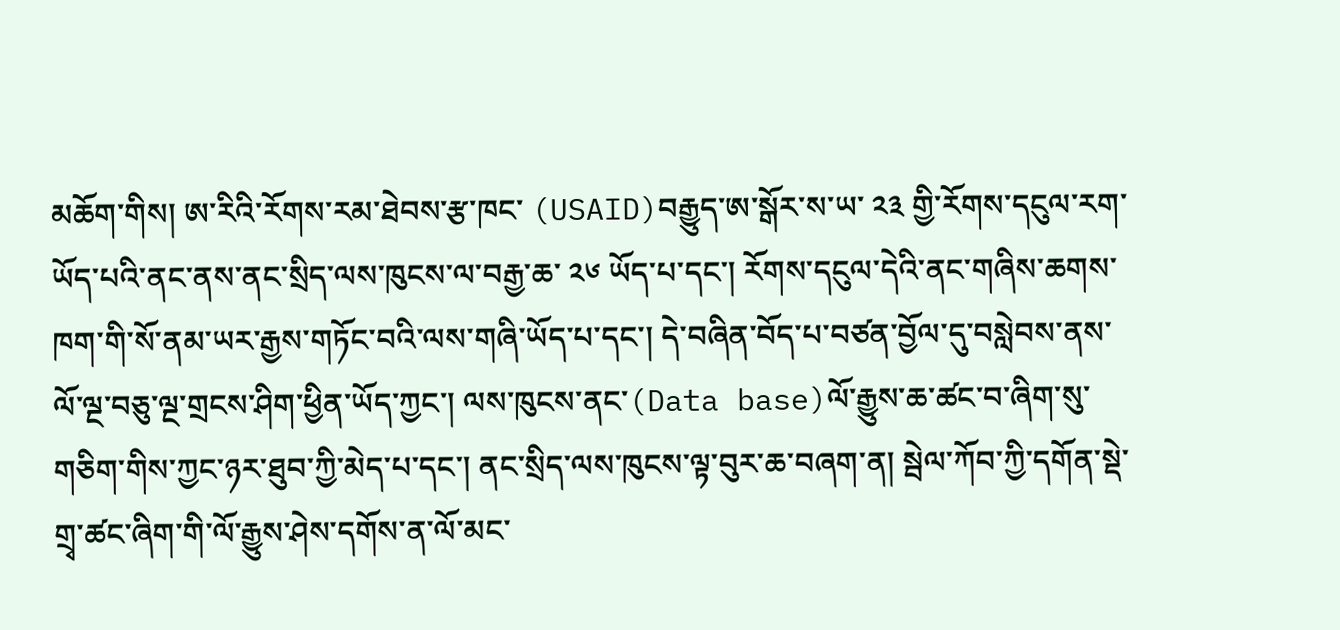མཆོག་གིས། ཨ་རིའི་རོགས་རམ་ཐེབས་རྩ་ཁང་ (USAID)བརྒྱུད་ཨ་སྒོར་ས་ཡ་ ༢༣ གྱི་རོགས་དངུལ་རག་ཡོད་པའི་ནང་ནས་ནང་སྲིད་ལས་ཁུངས་ལ་བརྒྱ་ཆ་ ༢༦ ཡོད་པ་དང་། རོགས་དངུལ་དེའི་ནང་གཞིས་ཆགས་ཁག་གི་སོ་ནམ་ཡར་རྒྱས་གཏོང་བའི་ལས་གཞི་ཡོད་པ་དང་། དེ་བཞིན་བོད་པ་བཙན་བྱོལ་དུ་བསླེབས་ནས་ལོ་ལྔ་བཅུ་ལྔ་གྲངས་ཤིག་ཕྱིན་ཡོད་ཀྱང་། ལས་ཁུངས་ནང་(Data base)ལོ་རྒྱུས་ཆ་ཚང་བ་ཞིག་སུ་གཅིག་གིས་ཀྱང་ཉར་ཐུབ་ཀྱི་མེད་པ་དང་། ནང་སྲིད་ལས་ཁུངས་ལྟ་བུར་ཆ་བཞག་ན། སྦེལ་ཀོབ་ཀྱི་དགོན་སྡེ་གྲྭ་ཚང་ཞིག་གི་ལོ་རྒྱུས་ཤེས་དགོས་ན་ལོ་མང་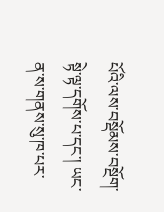པོའི་ལས་བསྡོམས་བསྔོག་སྟེ་ལྟ་དགོས་པ་དང་། ཡང་ན་ས་གནས་སུ་ཁ་པར་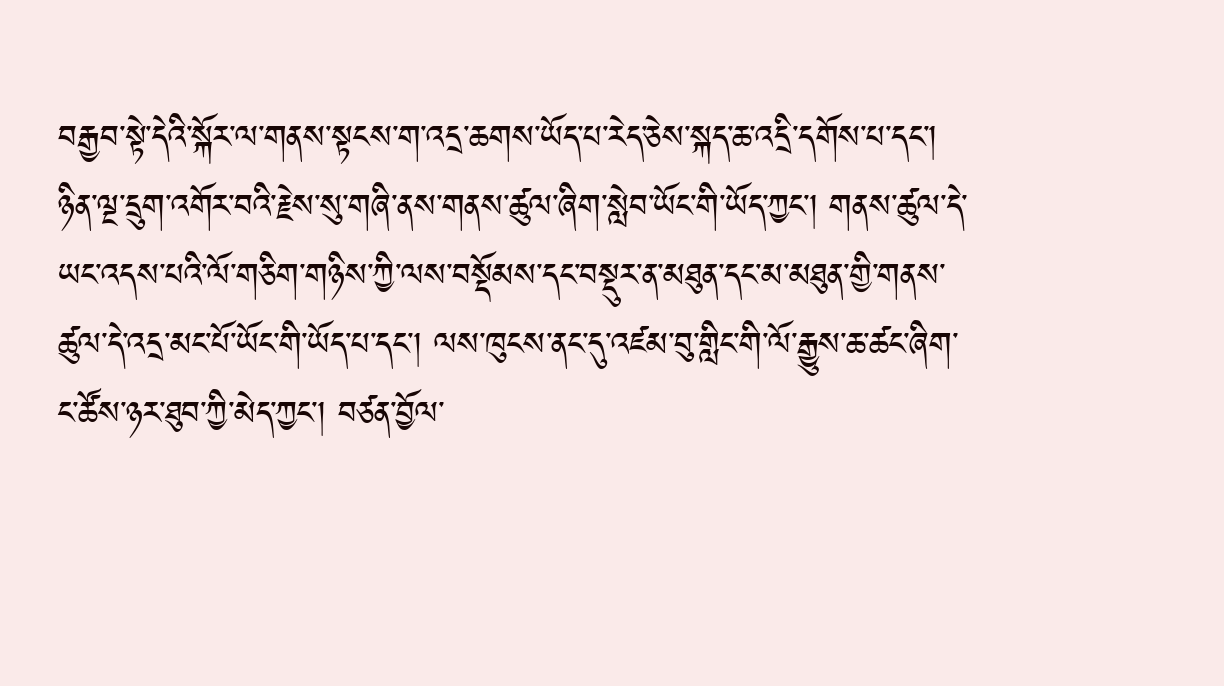བརྒྱབ་སྟེ་དེའི་སྐོར་ལ་གནས་སྟངས་ག་འདྲ་ཆགས་ཡོད་པ་རེད་ཅེས་སྐད་ཆ་འདྲི་དགོས་པ་དང་། ཉིན་ལྔ་དྲུག་འགོར་བའི་རྗེས་སུ་གཞི་ནས་གནས་ཚུལ་ཞིག་སླེབ་ཡོང་གི་ཡོད་ཀྱང་། གནས་ཚུལ་དེ་ཡང་འདས་པའི་ལོ་གཅིག་གཉིས་ཀྱི་ལས་བསྡོམས་དང་བསྡུར་ན་མཐུན་དང་མ་མཐུན་གྱི་གནས་ཚུལ་དེ་འདྲ་མང་པོ་ཡོང་གི་ཡོད་པ་དང་། ལས་ཁུངས་ནང་དུ་འཛམ་བུ་གླིང་གི་ལོ་རྒྱུས་ཆ་ཚང་ཞིག་ང་ཚོས་ཉར་ཐུབ་ཀྱི་མེད་ཀྱང་། བཙན་བྱོལ་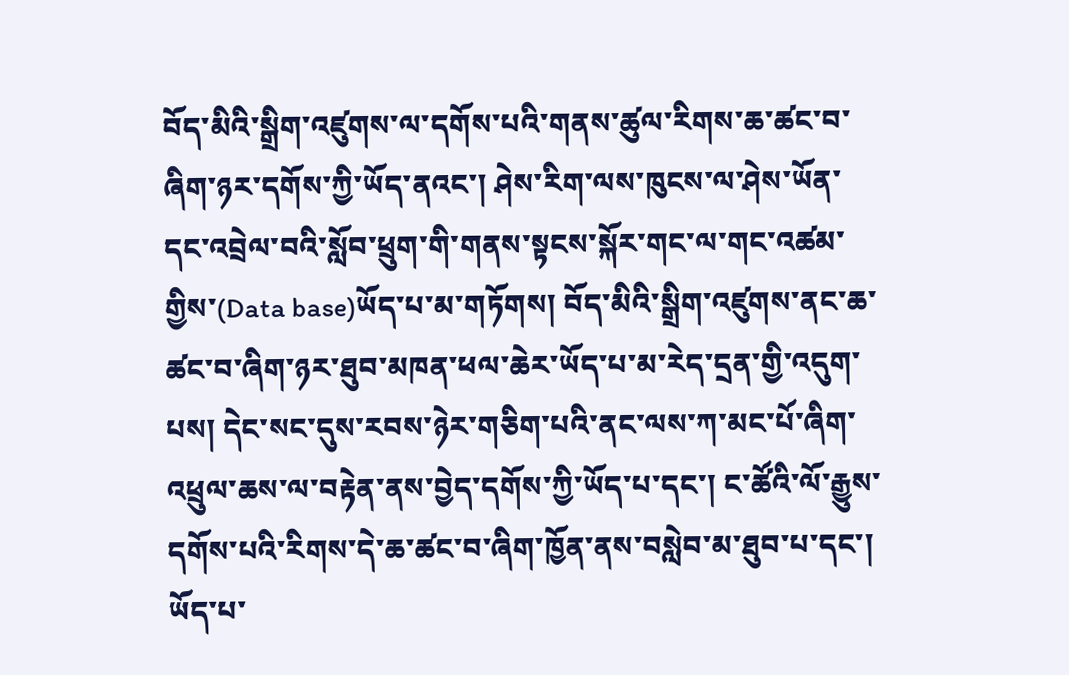བོད་མིའི་སྒྲིག་འཛུགས་ལ་དགོས་པའི་གནས་ཚུལ་རིགས་ཆ་ཚང་བ་ཞིག་ཉར་དགོས་ཀྱི་ཡོད་ནའང་། ཤེས་རིག་ལས་ཁུངས་ལ་ཤེས་ཡོན་དང་འབྲེལ་བའི་སློབ་ཕྲུག་གི་གནས་སྟངས་སྐོར་གང་ལ་གང་འཚམ་གྱིས་(Data base)ཡོད་པ་མ་གཏོགས། བོད་མིའི་སྒྲིག་འཛུགས་ནང་ཆ་ཚང་བ་ཞིག་ཉར་ཐུབ་མཁན་ཕལ་ཆེར་ཡོད་པ་མ་རེད་དྲན་གྱི་འདུག་པས། དེང་སང་དུས་རབས་ཉེར་གཅིག་པའི་ནང་ལས་ཀ་མང་པོ་ཞིག་འཕྲུལ་ཆས་ལ་བརྟེན་ནས་བྱེད་དགོས་ཀྱི་ཡོད་པ་དང་། ང་ཚོའི་ལོ་རྒྱུས་དགོས་པའི་རིགས་དེ་ཆ་ཚང་བ་ཞིག་ཁྱོན་ནས་བསླེབ་མ་ཐུབ་པ་དང་། ཡོད་པ་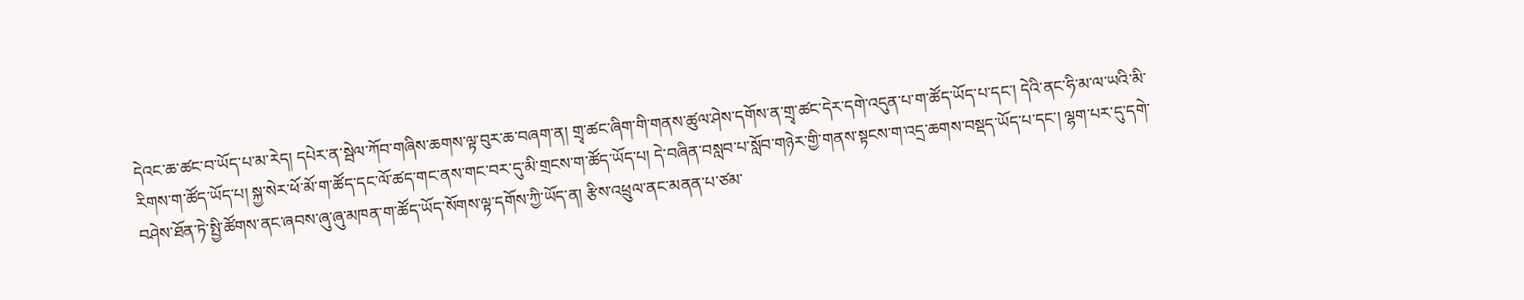དེའང་ཆ་ཚང་བ་ཡོད་པ་མ་རེད། དཔེར་ན་སྦེལ་ཀོབ་གཞིས་ཆགས་ལྟ་བུར་ཆ་བཞག་ན། གྲྭ་ཚང་ཞིག་གི་གནས་ཚུལ་ཤེས་དགོས་ན་གྲྭ་ཚང་དེར་དགེ་འདུན་པ་ག་ཚོད་ཡོད་པ་དང་། དེའི་ནང་ཧི་མ་ལ་ཡའི་མི་རིགས་ག་ཚོད་ཡོད་པ། སྐྱ་སེར་ཕོ་མོ་ག་ཚོད་དང་ལོ་ཚད་གང་ནས་གང་བར་དུ་མི་གྲངས་ག་ཚོད་ཡོད་པ། དེ་བཞིན་བསླབ་པ་སློབ་གཉེར་གྱི་གནས་སྟངས་ག་འདྲ་ཆགས་བསྡད་ཡོད་པ་དང་། ལྷག་པར་དུ་དགེ་བཤེས་ཐོན་ཏེ་སྤྱི་ཚོགས་ནང་ཞབས་ཞུ་ཞུ་མཁན་ག་ཚོད་ཡོད་སོགས་ལྟ་དགོས་ཀྱི་ཡོད་ན། རྩིས་འཕྲུལ་ནང་མནན་པ་ཙམ་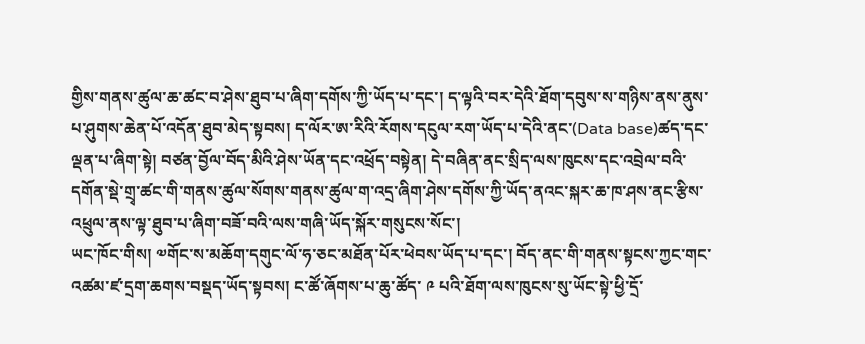གྱིས་གནས་ཚུལ་ཆ་ཚང་བ་ཤེས་ཐུབ་པ་ཞིག་དགོས་ཀྱི་ཡོད་པ་དང་། ད་ལྟའི་བར་དེའི་ཐོག་དབུས་ས་གཉིས་ནས་ནུས་པ་ཤུགས་ཆེན་པོ་འདོན་ཐུབ་མེད་སྟབས། ད་ལོར་ཨ་རིའི་རོགས་དངུལ་རག་ཡོད་པ་དེའི་ནང་(Data base)ཚད་དང་ལྡན་པ་ཞིག་སྟེ། བཙན་བྱོལ་བོད་མིའི་ཤེས་ཡོན་དང་འཕྲོད་བསྟེན། དེ་བཞིན་ནང་སྲིད་ལས་ཁུངས་དང་འབྲེལ་བའི་དགོན་སྡེ་གྲྭ་ཚང་གི་གནས་ཚུལ་སོགས་གནས་ཚུལ་ག་འདྲ་ཞིག་ཤེས་དགོས་ཀྱི་ཡོད་ནའང་སྐར་ཆ་ཁ་ཤས་ནང་རྩིས་འཕྲུལ་ནས་ལྟ་ཐུབ་པ་ཞིག་བཟོ་བའི་ལས་གཞི་ཡོད་སྐོར་གསུངས་སོང་།
ཡང་ཁོང་གིས། ༧གོང་ས་མཆོག་དགུང་ལོ་ཧ་ཅང་མཐོན་པོར་ཕེབས་ཡོད་པ་དང་། བོད་ནང་གི་གནས་སྟངས་ཀྱང་གང་འཚམ་ཛ་དྲག་ཆགས་བསྡད་ཡོད་སྟབས། ང་ཚོ་ཞོགས་པ་ཆུ་ཚོད་ ༩ པའི་ཐོག་ལས་ཁུངས་སུ་ཡོང་སྟེ་ཕྱི་དྲོ་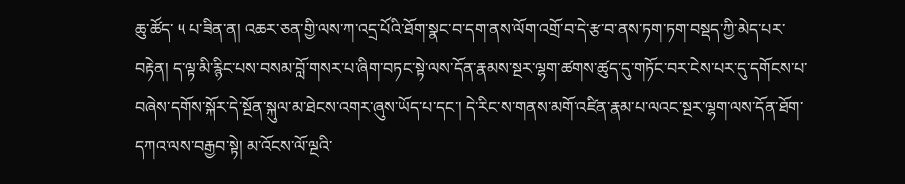ཆུ་ཚོད་ ༥ པ་ཟིན་ན། འཆར་ཅན་གྱི་ལས་ཀ་འདྲ་པོའི་ཐོག་སྣང་བ་དག་ནས་ལོག་འགྲོ་བ་དེ་རྩ་བ་ནས་ཏག་ཏག་བསྡད་ཀྱི་མེད་པར་བརྟེན། ད་ལྟ་མི་རྙིང་པས་བསམ་བློ་གསར་པ་ཞིག་བཏང་སྟེ་ལས་དོན་རྣམས་སྔར་ལྷག་ཚགས་ཚུད་དུ་གཏོང་བར་ངེས་པར་དུ་དགོངས་པ་བཞེས་དགོས་སྐོར་དེ་སྔོན་སྐུལ་མ་ཐེངས་འགར་ཞུས་ཡོད་པ་དང་། དེ་རིང་ས་གནས་མགོ་འཛིན་རྣམ་པ་ལའང་སྔར་ལྷག་ལས་དོན་ཐོག་དཀའ་ལས་བརྒྱབ་སྟེ། མ་འོངས་ལོ་ལྔའི་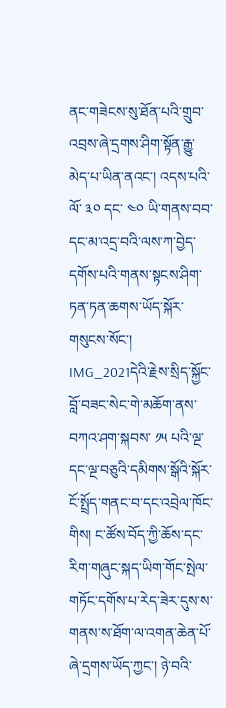ནང་གཟེངས་སུ་ཐོན་པའི་གྲུབ་འབྲས་ཞེ་དྲགས་ཤིག་སྟོན་རྒྱུ་མེད་པ་ཡིན་ནའང་། འདས་པའི་ལོ་ ༣༠ དང་ ༤༠ ཡི་གནས་བབ་དང་མ་འདྲ་བའི་ལས་ཀ་བྱེད་དགོས་པའི་གནས་སྟངས་ཤིག་ཏན་ཏན་ཆགས་ཡོད་སྐོར་གསུངས་སོང་།
IMG_2021དེའི་རྗེས་སྲིད་སྐྱོང་བློ་བཟང་སེང་གེ་མཆོག་ནས་བཀའ་ཤག་སྐབས་ ༡༥ པའི་ལྔ་དང་ལྔ་བཅུའི་དམིགས་སྒོའི་སྐོར་ངོ་སྤྲོད་གནང་བ་དང་འབྲེལ་ཁོང་གིས། ང་ཚོས་བོད་ཀྱི་ཆོས་དང་རིག་གཞུང་སྐད་ཡིག་གོང་སྤེལ་གཏོང་དགོས་པ་རེད་ཟེར་དུས་ས་གནས་ས་ཐོག་ལ་འགན་ཆེན་པོ་ཞེ་དྲགས་ཡོད་ཀྱང་། ཉེ་བའི་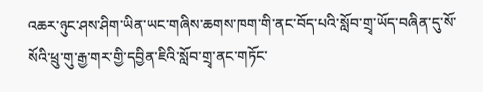འཆར་ཉུང་ཤས་ཤིག་ཡིན་ཡང་གཞིས་ཆགས་ཁག་གི་ནང་བོད་པའི་སློབ་གྲྭ་ཡོད་བཞིན་དུ་སོ་སོའི་ཕྲུ་གུ་རྒྱ་གར་གྱི་དབྱིན་ཇིའི་སློབ་གྲྭ་ནང་གཏོང་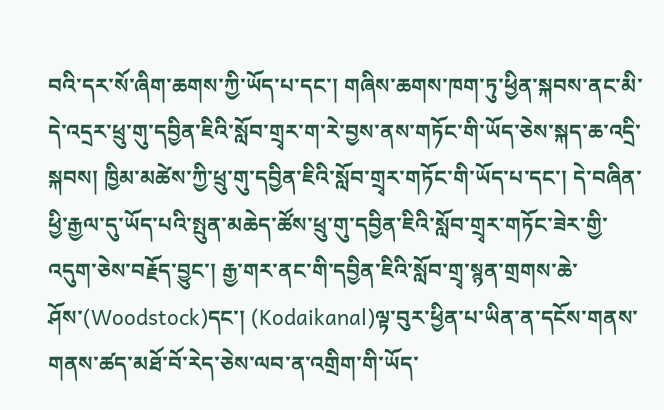བའི་དར་སོ་ཞིག་ཆགས་ཀྱི་ཡོད་པ་དང་། གཞིས་ཆགས་ཁག་ཏུ་ཕྱིན་སྐབས་ནང་མི་དེ་འདྲར་ཕྲུ་གུ་དབྱིན་ཇིའི་སློབ་གྲྭར་ག་རེ་བྱས་ནས་གཏོང་གི་ཡོད་ཅེས་སྐད་ཆ་འདྲི་སྐབས། ཁྱིམ་མཚེས་ཀྱི་ཕྲུ་གུ་དབྱིན་ཇིའི་སློབ་གྲྭར་གཏོང་གི་ཡོད་པ་དང་། དེ་བཞིན་ཕྱི་རྒྱལ་དུ་ཡོད་པའི་སྤུན་མཆེད་ཚོས་ཕྲུ་གུ་དབྱིན་ཇིའི་སློབ་གྲྭར་གཏོང་ཟེར་གྱི་འདུག་ཅེས་བརྗོད་བྱུང་། རྒྱ་གར་ནང་གི་དབྱིན་ཇིའི་སློབ་གྲྭ་སྙན་གྲགས་ཆེ་ཤོས་(Woodstock)དང་། (Kodaikanal)ལྟ་བུར་ཕྱིན་པ་ཡིན་ན་དངོས་གནས་གནས་ཚད་མཐོ་བོ་རེད་ཅེས་ལབ་ན་འགྲིག་གི་ཡོད་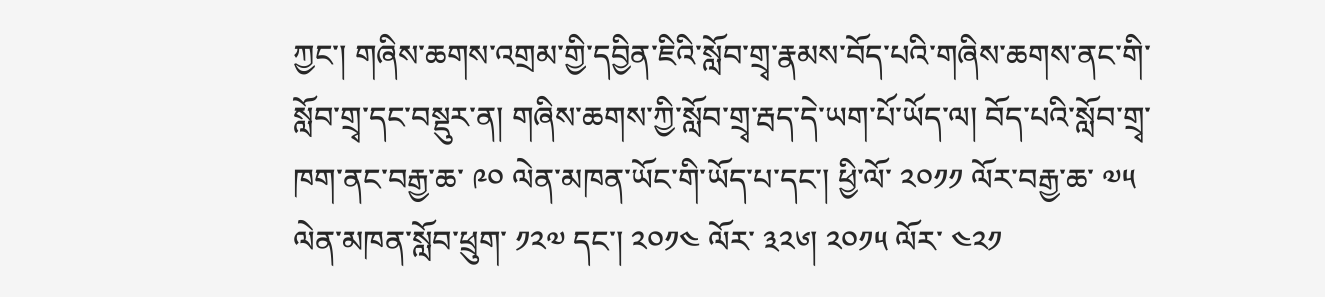ཀྱང་། གཞིས་ཆགས་འགྲམ་གྱི་དབྱིན་ཇིའི་སློབ་གྲྭ་རྣམས་བོད་པའི་གཞིས་ཆགས་ནང་གི་སློབ་གྲྭ་དང་བསྡུར་ན། གཞིས་ཆགས་ཀྱི་སློབ་གྲྭ་རྦད་དེ་ཡག་པོ་ཡོད་ལ། བོད་པའི་སློབ་གྲྭ་ཁག་ནང་བརྒྱ་ཆ་ ༩༠ ལེན་མཁན་ཡོང་གི་ཡོད་པ་དང་། ཕྱི་ལོ་ ༢༠༡༡ ལོར་བརྒྱ་ཆ་ ༧༥ ལེན་མཁན་སློབ་ཕྲུག་ ༡༢༧ དང་། ༢༠༡༤ ལོར་ ༣༢༦། ༢༠༡༥ ལོར་ ༤༢༡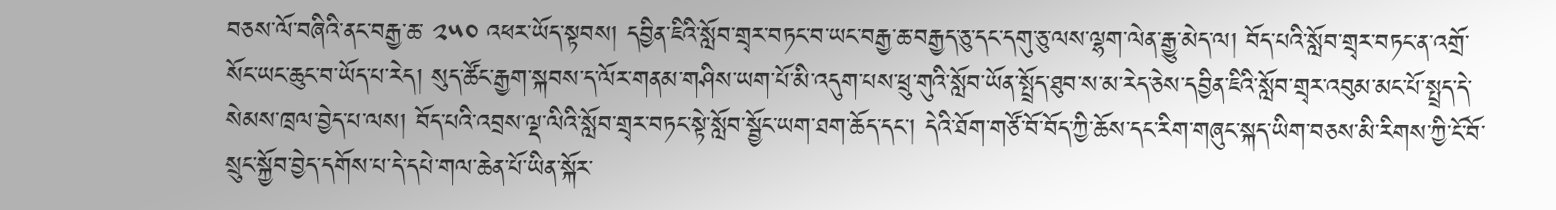བཅས་ལོ་བཞིའི་ནང་བརྒྱ་ཆ་ ༢༥༠ འཕར་ཡོད་སྟབས། དབྱིན་ཇིའི་སློབ་གྲྭར་བཏང་བ་ཡང་བརྒྱ་ཆ་བརྒྱད་ཅུ་དང་དགུ་ཅུ་ལས་ལྷག་ལེན་རྒྱུ་མེད་ལ། བོད་པའི་སློབ་གྲྭར་བཏང་ན་འགྲོ་སོང་ཡང་ཆུང་བ་ཡོད་པ་རེད། སུད་ཚོང་རྒྱག་སྐབས་ད་ལོར་གནམ་གཤིས་ཡག་པོ་མི་འདུག་པས་ཕྲུ་གུའི་སློབ་ཡོན་སྤྲོད་ཐུབ་ས་མ་རེད་ཅེས་དབྱིན་ཇིའི་སློབ་གྲྭར་འབུམ་མང་པོ་སྤྲད་དེ་སེམས་ཁྲལ་བྱེད་པ་ལས། བོད་པའི་འབྲས་ལྡ་ལིའི་སློབ་གྲྭར་བཏང་སྟེ་སློབ་སྦྱོང་ཡག་ཐག་ཆོད་དང་། དེའི་ཐོག་གཙོ་བོ་བོད་ཀྱི་ཆོས་དང་རིག་གཞུང་སྐད་ཡིག་བཅས་མི་རིགས་ཀྱི་ངོ་བོ་སྲུང་སྐྱོབ་བྱེད་དགོས་པ་དེ་དཔེ་གལ་ཆེན་པོ་ཡིན་སྐོར་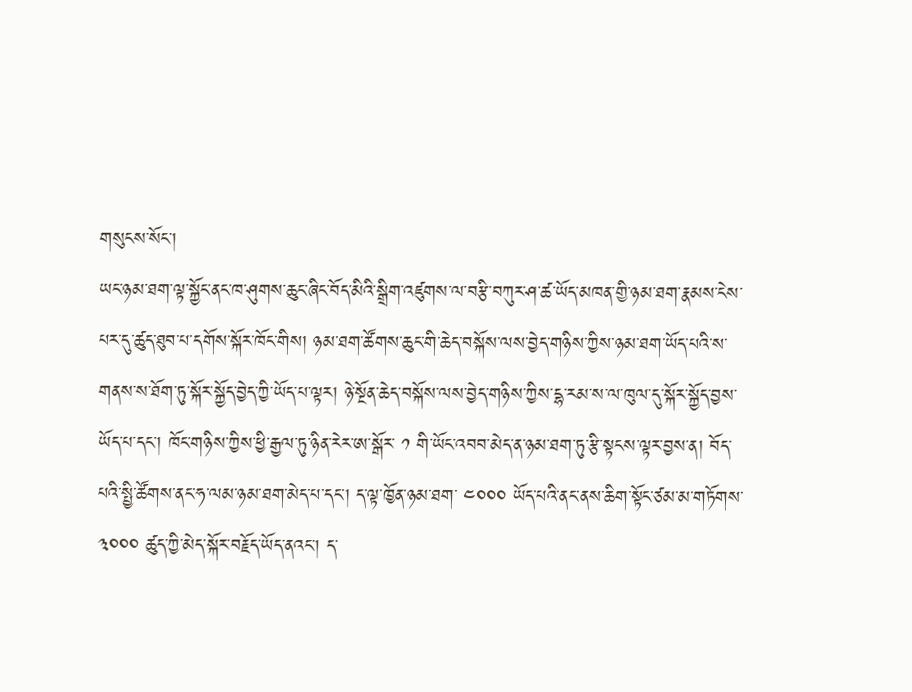གསུངས་སོང་།
ཡང་ཉམ་ཐག་ལྟ་སྐྱོང་ནང་ཁ་ཤུགས་ཆུང་ཞིང་བོད་མིའི་སྒྲིག་འཛུགས་ལ་བརྩི་བཀུར་ཤ་ཚ་ཡོད་མཁན་གྱི་ཉམ་ཐག་རྣམས་ངེས་པར་དུ་ཚུད་ཐུབ་པ་དགོས་སྐོར་ཁོང་གིས། ཉམ་ཐག་ཚོགས་ཆུང་གི་ཆེད་བསྐོས་ལས་བྱེད་གཉིས་ཀྱིས་ཉམ་ཐག་ཡོད་པའི་ས་གནས་ས་ཐོག་ཏུ་སྐོར་སྐྱོད་བྱེད་ཀྱི་ཡོད་པ་ལྟར། ཉེ་སྔོན་ཆེད་བསྐོས་ལས་བྱེད་གཉིས་ཀྱིས་དྷ་རམ་ས་ལ་ཁུལ་དུ་སྐོར་སྐྱོད་བྱས་ཡོད་པ་དང་། ཁོང་གཉིས་ཀྱིས་ཕྱི་རྒྱལ་ཏུ་ཉིན་རེར་ཨ་སྒོར་ ༡ གི་ཡོང་འབབ་མེད་ན་ཉམ་ཐག་ཏུ་རྩི་སྟངས་ལྟར་བྱས་ན། བོད་པའི་སྤྱི་ཚོགས་ནང་ཧ་ལམ་ཉམ་ཐག་མེད་པ་དང་། ད་ལྟ་ཁྱོན་ཉམ་ཐག་ ༤༠༠༠ ཡོད་པའི་ནང་ནས་ཆིག་སྟོང་ཙམ་མ་གཏོགས་ ༣༠༠༠ ཚུད་ཀྱི་མེད་སྐོར་བརྗོད་ཡོད་ནའང་། ད་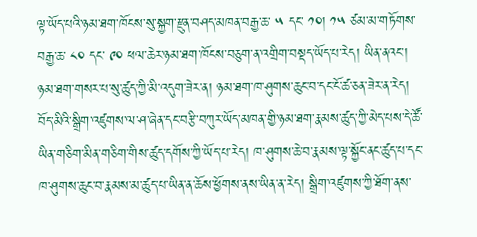ལྟ་ཡོད་པའི་ཉམ་ཐག་ཁོངས་སུ་སྐྱག་རྫུན་བཤད་མཁན་བརྒྱ་ཆ་ ༥ དང་ ༡༠། ༡༥ ཙམ་མ་གཏོགས་བརྒྱ་ཆ་ ༨༠ དང་ ༩༠ ཕལ་ཆེར་ཉམ་ཐག་ཁོངས་བཅུག་ན་འགྲིག་བསྡད་ཡོད་པ་རེད། ཡིན་ནའང་། ཉམ་ཐག་གསར་པ་སུ་ཚུད་ཀྱི་མི་འདུག་ཟེར་ན། ཉམ་ཐག་ཁ་ཤུགས་ཆུང་བ་དང་ངོ་ཚ་ཅན་ཟེར་ན་རེད། བོད་མིའི་སྒྲིག་འཛུགས་ལ་ཤ་ཞེན་དང་བརྩི་བཀུར་ཡོད་མཁན་གྱི་ཉམ་ཐག་རྣམས་ཚུད་ཀྱི་མེད་པས་དེ་ཚོ་ཡིན་གཅིག་མིན་གཅིག་གིས་ཚུད་དགོས་ཀྱི་ཡོད་པ་རེད། ཁ་ཤུགས་ཆེ་བ་རྣམས་ལྟ་སྐྱོང་ནང་ཚུད་པ་དང་ཁ་ཤུགས་ཆུང་བ་རྣམས་མ་ཚུད་པ་ཡིན་ན་ཆོས་ཕྱོགས་ནས་ཡིན་ན་རེད། སྒྲིག་འཛུགས་ཀྱི་ཐོག་ནས་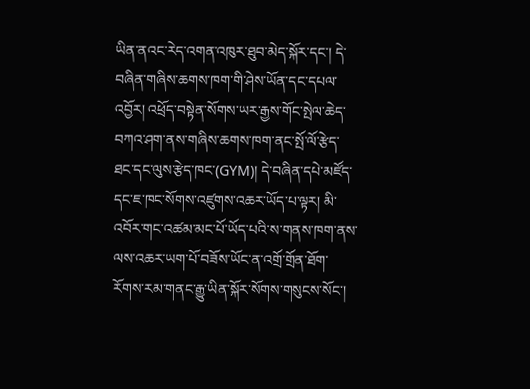ཡིན་ནའང་རེད་འགན་འཁུར་ཐུབ་མེད་སྐོར་དང་། དེ་བཞིན་གཞིས་ཆགས་ཁག་གི་ཤེས་ཡོན་དང་དཔལ་འབྱོར། འཕྲོད་བསྟེན་སོགས་ཡར་རྒྱས་གོང་སྤེལ་ཆེད་བཀའ་ཤག་ནས་གཞིས་ཆགས་ཁག་ནང་སྤོ་ལོ་རྩེད་ཐང་དང་ལུས་རྩེད་ཁང་(GYM)། དེ་བཞིན་དཔེ་མཛོད་དང་ཇ་ཁང་སོགས་འཛུགས་འཆར་ཡོད་པ་ལྟར། མི་འབོར་གང་འཚམ་མང་པོ་ཡོད་པའི་ས་གནས་ཁག་ནས་ལས་འཆར་ཡག་པོ་བཟོས་ཡོང་ན་འགྲོ་གྲོན་ཐོག་རོགས་རམ་གནང་རྒྱུ་ཡིན་སྐོར་སོགས་གསུངས་སོང་།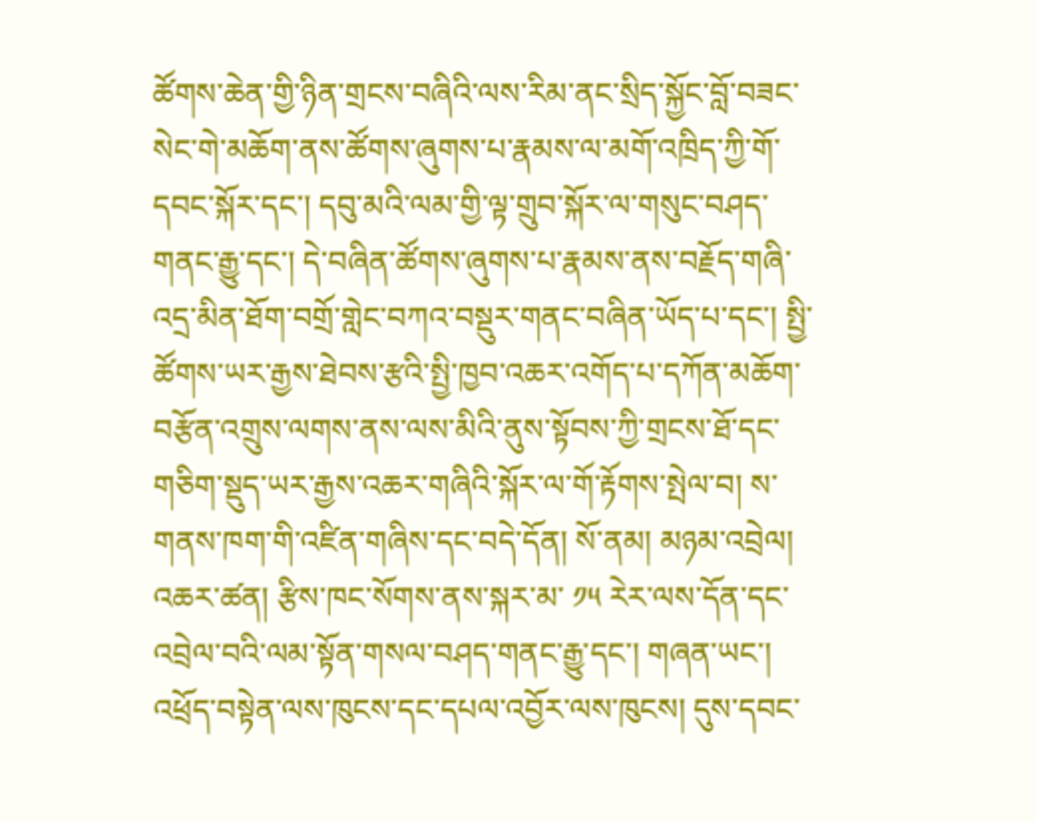ཚོགས་ཆེན་གྱི་ཉིན་གྲངས་བཞིའི་ལས་རིམ་ནང་སྲིད་སྐྱོང་བློ་བཟང་སེང་གེ་མཆོག་ནས་ཚོགས་ཞུགས་པ་རྣམས་ལ་མགོ་འཁྲིད་ཀྱི་གོ་དབང་སྐོར་དང་། དབུ་མའི་ལམ་གྱི་ལྟ་གྲུབ་སྐོར་ལ་གསུང་བཤད་གནང་རྒྱུ་དང་། དེ་བཞིན་ཚོགས་ཞུགས་པ་རྣམས་ནས་བརྗོད་གཞི་འདྲ་མིན་ཐོག་བགྲོ་གླེང་བཀའ་བསྡུར་གནང་བཞིན་ཡོད་པ་དང་། སྤྱི་ཚོགས་ཡར་རྒྱས་ཐེབས་རྩའི་སྤྱི་ཁྱབ་འཆར་འགོད་པ་དཀོན་མཆོག་བརྩོན་འགྲུས་ལགས་ནས་ལས་མིའི་ནུས་སྟོབས་ཀྱི་གྲངས་ཐོ་དང་གཅིག་སྡུད་ཡར་རྒྱས་འཆར་གཞིའི་སྐོར་ལ་གོ་རྟོགས་སྤེལ་བ། ས་གནས་ཁག་གི་འཛིན་གཞིས་དང་བདེ་དོན། སོ་ནམ། མཉམ་འབྲེལ། འཆར་ཚན། རྩིས་ཁང་སོགས་ནས་སྐར་མ་ ༡༥ རེར་ལས་དོན་དང་འབྲེལ་བའི་ལམ་སྟོན་གསལ་བཤད་གནང་རྒྱུ་དང་། གཞན་ཡང་། འཕྲོད་བསྟེན་ལས་ཁུངས་དང་དཔལ་འབྱོར་ལས་ཁུངས། དུས་དབང་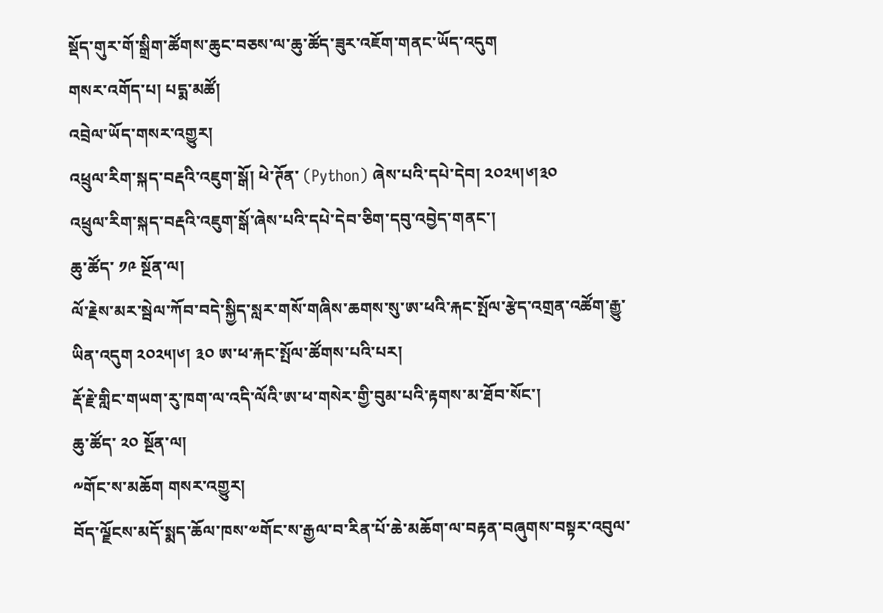སྡོད་གུར་གོ་སྒྲིག་ཚོགས་ཆུང་བཅས་ལ་ཆུ་ཚོད་ཟུར་འཇོག་གནང་ཡོད་འདུག
གསར་འགོད་པ། པདྨ་མཚོ།
འབྲེལ་ཡོད་གསར་འགྱུར།
འཕྲུལ་རིག་སྐད་བརྡའི་འཇུག་སྒོ། ཕེ་ཊོན་ (Python) ཞེས་པའི་དཔེ་དེབ། ༢༠༢༥།༦།༣༠
འཕྲུལ་རིག་སྐད་བརྡའི་འཇུག་སྒོ་ཞེས་པའི་དཔེ་དེབ་ཅིག་དབུ་འབྱེད་གནང་།
ཆུ་ཚོད་ ༡༩ སྔོན་ལ།
ལོ་རྗེས་མར་སྦེལ་ཀོབ་བདེ་སྐྱིད་སླར་གསོ་གཞིས་ཆགས་སུ་ཨ་ཕའི་རྐང་སྤོལ་རྩེད་འགྲན་འཚོག་རྒྱུ་ཡིན་འདུག ༢༠༢༥།༦། ༣༠ ཨ་ཕ་རྐང་སྤོལ་ཚོགས་པའི་པར།
རྡོ་རྗེ་གླིང་གཡག་རུ་ཁག་ལ་འདི་ལོའི་ཨ་ཕ་གསེར་གྱི་བུམ་པའི་རྟགས་མ་ཐོབ་སོང་།
ཆུ་ཚོད་ ༢༠ སྔོན་ལ།
༸གོང་ས་མཆོག གསར་འགྱུར།
བོད་ལྗོངས་མདོ་སྨད་ཆོལ་ཁས་༧གོང་ས་རྒྱལ་བ་རིན་པོ་ཆེ་མཆོག་ལ་བརྟན་བཞུགས་བསྟར་འབུལ་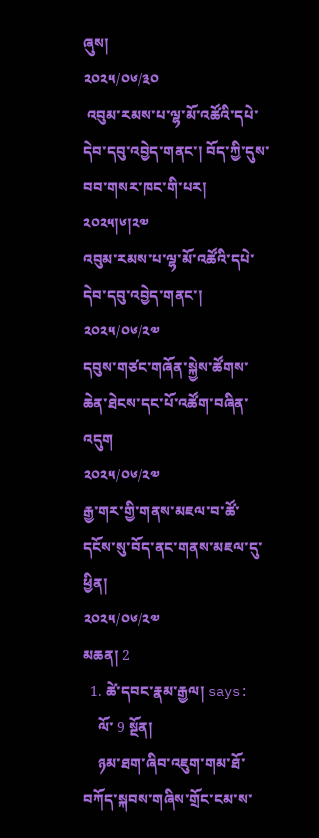ཞུས།
༢༠༢༥/༠༦/༣༠
 འབུམ་རམས་པ་ལྷ་མོ་འཚོའི་དཔེ་དེབ་དབུ་འབྱེད་གནང་། བོད་ཀྱི་དུས་བབ་གསར་ཁང་གི་པར། ༢༠༢༥།༦།༢༧
འབུམ་རམས་པ་ལྷ་མོ་འཚོའི་དཔེ་དེབ་དབུ་འབྱེད་གནང་།
༢༠༢༥/༠༦/༢༧
དབུས་གཙང་གཞོན་སྐྱེས་ཚོགས་ཆེན་ཐེངས་དང་པོ་འཚོག་བཞིན་འདུག
༢༠༢༥/༠༦/༢༧
རྒྱ་གར་གྱི་གནས་མཇལ་བ་ཚོ་དངོས་སུ་བོད་ནང་གནས་མཇལ་དུ་ཕྱིན།
༢༠༢༥/༠༦/༢༧
མཆན། 2
  1. ཚེ་དབང་རྣམ་རྒྱལ། says:
    ལོ་ 9 སྔོན།
    ཉམ་ཐག་ཞིབ་འཇུག་གམ་ཐོ་བཀོད་སྐབས་གཞིས་གྲོང་ངམ་ས་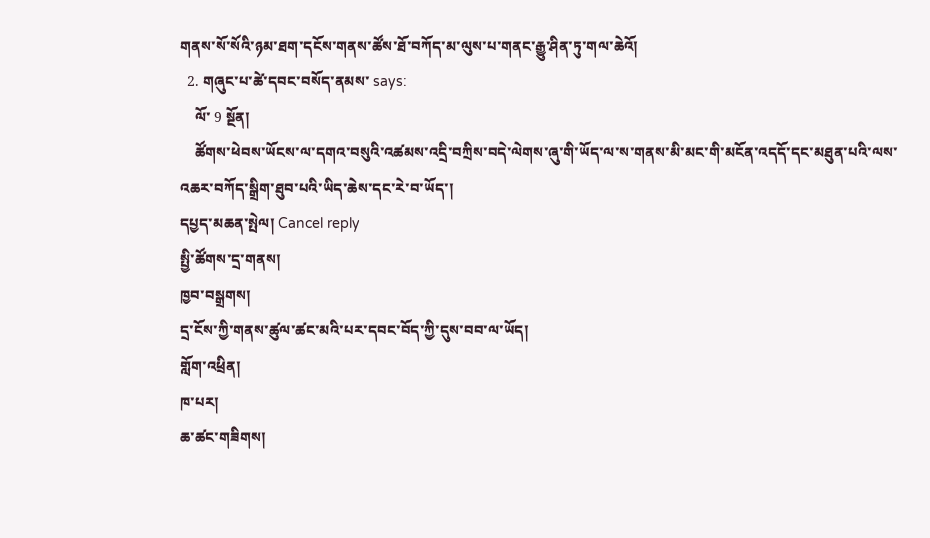གནས་སོ་སོའི་ཉམ་ཐག་དངོས་གནས་ཚོས་ཐོ་བཀོད་མ་ལུས་པ་གནང་རྒྱུ་ཤིན་ཏུ་གལ་ཆེའོ།
  2. གཞུང་པ་ཚེ་དབང་བསོད་ནམས་ says:
    ལོ་ 9 སྔོན།
    ཚོགས་ཕེབས་ཡོངས་ལ་དགའ་བསུའི་འཚམས་འདྲི་བཀྲིས་བདེ་ལེགས་ཞུ་གི་ཡོད་ལ་ས་གནས་མི་མང་གི་མངོན་འདདོ་དང་མཐུན་པའི་ལས་འཆར་བཀོད་སྒྲིག་ཐུབ་པའི་ཡིད་ཆེས་དང་རེ་བ་ཡོད་།
དཔྱད་མཆན་སྤེལ། Cancel reply
སྤྱི་ཚོགས་དྲ་གནས།
ཁྱབ་བསྒྲགས།
དྲ་ངོས་ཀྱི་གནས་ཚུལ་ཚང་མའི་པར་དབང་བོད་ཀྱི་དུས་བབ་ལ་ཡོད།
གློག་འཕྲིན།
ཁ་པར།
ཆ་ཚང་གཟིགས།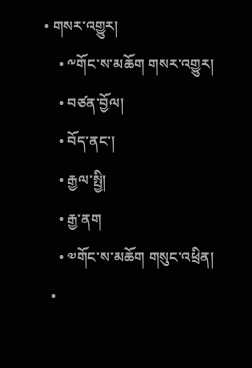• གསར་འགྱུར།
    • ༸གོང་ས་མཆོག གསར་འགྱུར།
    • བཙན་བྱོལ།
    • བོད་ནང་།
    • རྒྱལ་སྤྱི།
    • རྒྱ་ནག
    • ༧གོང་ས་མཆོག གསུང་འཕྲིན།
  •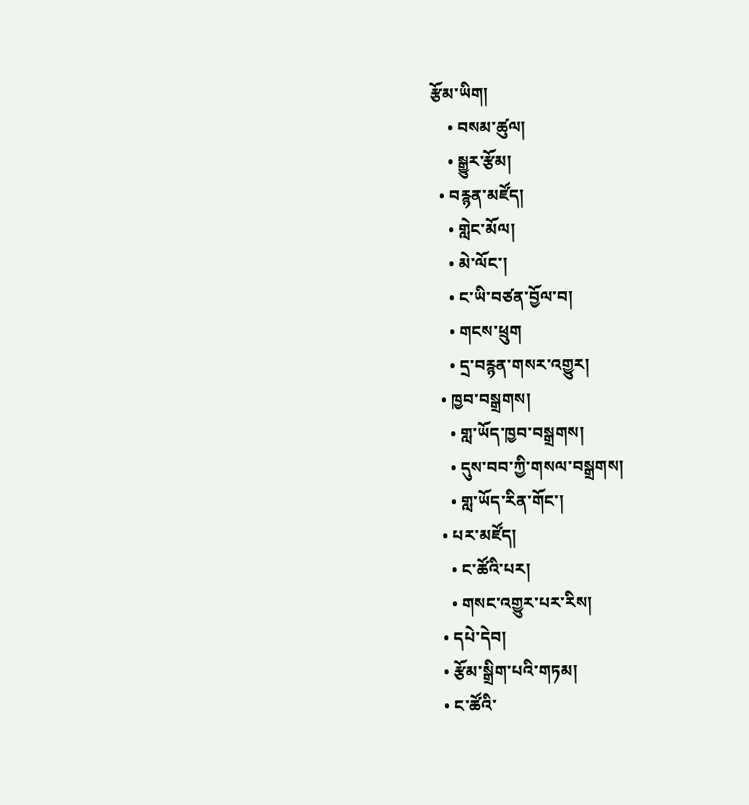རྩོམ་ཡིག།
    • བསམ་ཚུལ།
    • སྒྱུར་རྩོམ།
  • བརྙན་མཛོད།
    • གླེང་མོལ།
    • མེ་ལོང་།
    • ང་ཡི་བཙན་བྱོལ་བ།
    • གངས་ཕྲུག
    • དྲ་བརྙན་གསར་འགྱུར།
  • ཁྱབ་བསྒྲགས།
    • གླ་ཡོད་ཁྱབ་བསྒྲགས།
    • དུས་བབ་ཀྱི་གསལ་བསྒྲགས།
    • གླ་ཡོད་རིན་གོང་།
  • པར་མཛོད།
    • ང་ཚོའི་པར།
    • གསང་འགྱུར་པར་རིས།
  • དཔེ་དེབ།
  • རྩོམ་སྒྲིག་པའི་གཏམ།
  • ང་ཚོའི་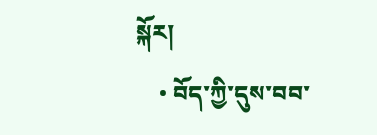སྐོར།
    • བོད་ཀྱི་དུས་བབ་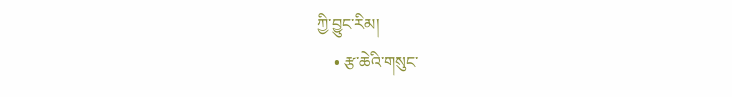ཀྱི་བྱུང་རིམ།
    • རྩ་ཆེའི་གསུང་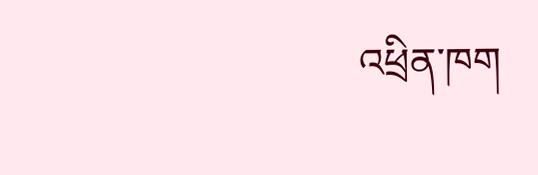འཕྲིན་ཁག